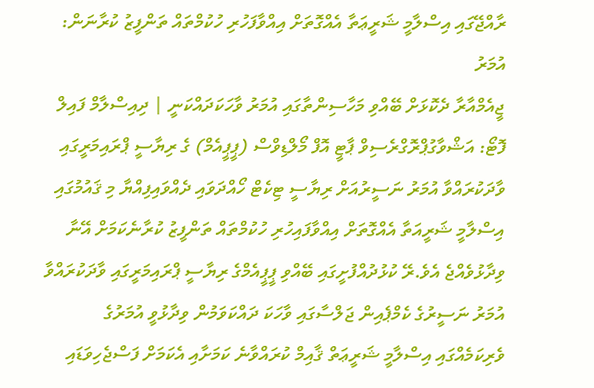ރާއްޖޭގައި އިސްލާމީ ޝަރީޢަތާ އެއްގޮތަށް އިއްވާފަހުރި ހުކުމްތައް ތަންފީޒު ކުރާނަން: އުމަރު
ޖީއެމްއާރާ ދެކޮޅަށް ބޭއްވި މަހާސިންތާގައި އުމަރު ވާހަކަދައްކަނީ | ދިއިސްލާމް ފައިލް ފޮޓޯ: އަޝްވާގުޕްރޮގްރެސިވް ޕާޓީ އޮފް މޯލްޑިވްސް (ޕީޕީއެމް) ގެ ރިޔާސީ ޕްރައިމަރީގައި ވާދަކުރައްވާ އުމަރު ނަސީރުއަށް ރިޔާސީ ޓިކެޓް ހޯއްދަވައި ދެއްވައިފިއްޔާ މި ޤައުމުގައި އިސްލާމީ ޝަރީއަތާ އެއްގޮތަށް އިއްވާފައިހުރި ހުކުމްތައް ތަންފީޒު ކުރާނެކަމަށް އޭނާ ވިދާޅުވެއްޖެ އެވެ.ރޭ ކުޅުދުއްފުށީގައި ބޭއްވި ޕީޕީއެމްގެ ރިޔާސީ ޕްރައިމަރީގައި ވާދަކުރައްވާ އުމަރު ނަސީރުގެ ކެމްޕެއިން ޖަލްސާގައި ވާހަކަ ދައްކަވަމުން ވިދާޅުވީ އުމަރުގެ ވެރިކަމެއްގައި އިސްލާމީ ޝަރީޢަތް ޤާއިމް ކުރައްވާނެ ކަމަށާއި އެކަމަށް ފަސްޖެހިވަޑައި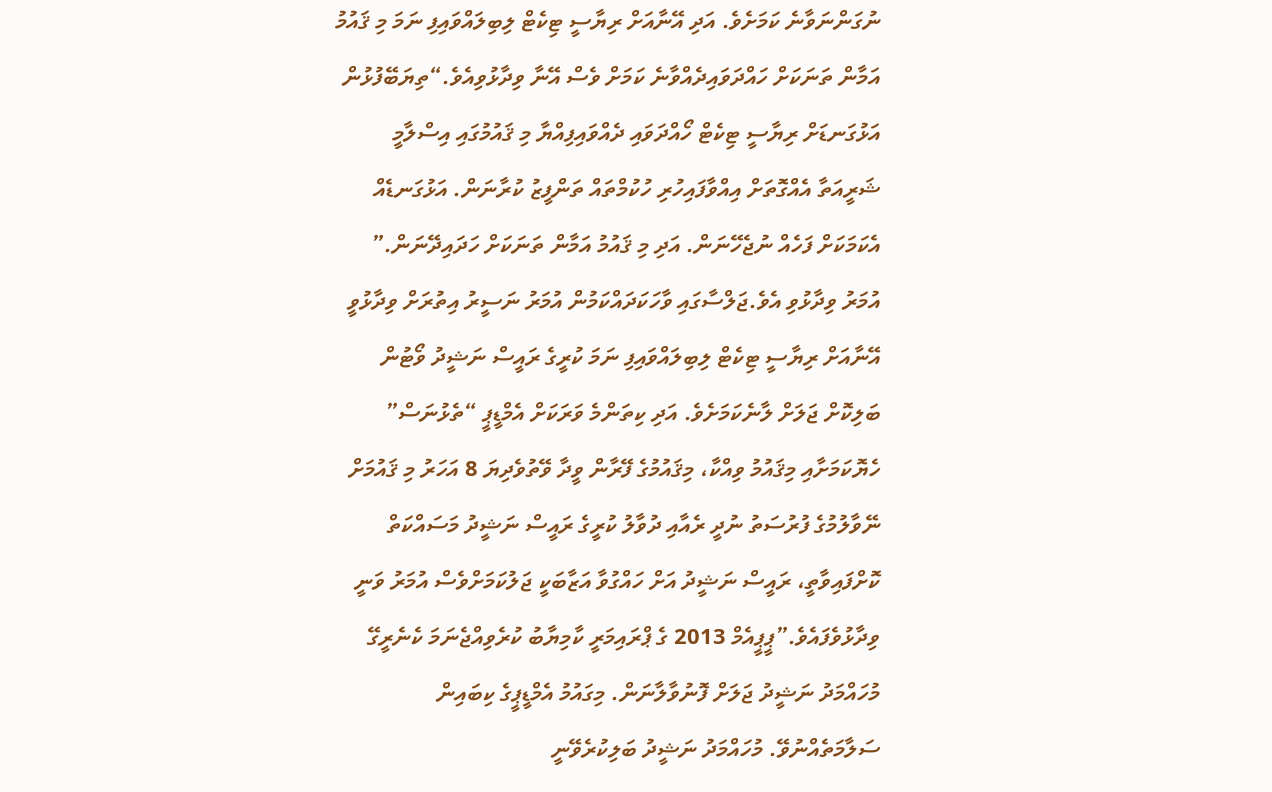ނުގަންނަވާނެ ކަމަށެވެ. އަދި އޭނާއަށް ރިޔާސީ ޓިކެޓް ލިބިލައްވައިފި ނަމަ މި ޤައުމު އަމާން ތަނަކަށް ހައްދަވައިދެއްވާނެ ކަމަށް ވެސް އޭނާ ވިދާޅުވިއެވެ.“ތިޔަބޭފުޅުން އަޅުގަނޑަށް ރިޔާސީ ޓިކެޓް ހޯއްދަވައި ދެއްވައިފިއްޔާ މި ޤައުމުގައި އިސްލާމީ ޝަރީއަތާ އެއްގޮތަށް އިއްވާފައިހުރި ހުކުމްތައް ތަންފީޒު ކުރާނަން. އަޅުގަނޑެއް އެކަމަކަށް ފަހެއް ނުޖެހޭނަން. އަދި މި ޤައުމު އަމާން ތަނަކަށް ހަދައިދޭނަން.” އުމަރު ވިދާޅުވި އެވެ.ޖަލްސާގައި ވާހަކަދައްކަމުން އުމަރު ނަސީރު އިތުރަށް ވިދާޅުވީ އޭނާއަށް ރިޔާސީ ޓިކެޓް ލިބިލައްވައިފި ނަމަ ކުރީގެ ރައީސް ނަޝީދު ވޯޓުން ބަލިކޮށް ޖަލަށް ލާނެކަމަށެވެ. އަދި ކިތަންމެ ވަރަކަށް އެމްޑީޕީ “ތެޅުނަސް” ހެޔޮކަމަށާއި މިޤައުމު ވިއްކާ، މިޤައުމުގެ ފޭރާން ވީދާ ވޭތުވެދިޔަ 8 އަހަރު މި ޤައުމަށް ނޭވާލުމުގެ ފުރުސަތު ނުދީ ރެއާއި ދުވާލު ކުރީގެ ރައީސް ނަޝީދު މަސައްކަތް ކޮށްފައިވާތީ، ރައީސް ނަޝީދު އަށް ހައްގުވާ އަޒާބަކީ ޖަލުކަމަށްވެސް އުމަރު ވަނީ ވިދާޅުވެފައެވެ.”ޕީޕީއެމް 2013 ގެ ޕްރައިމަރީ ކާމިޔާބު ކުރެވިއްޖެނަމަ ކެނެރީގޭ މުހައްމަދު ނަޝީދު ޖަލަށް ފޮނުވާލާނަން. މިގައުމު އެމްޑީޕީގެ ކިބައިން ސަލާމަތެއްނުވޭ. މުހައްމަދު ނަޝީދު ބަލިކުރެވޭނީ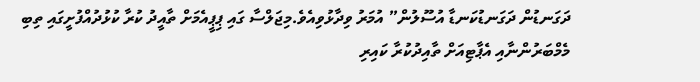ދަގަނޑުން ދަގަނޑުކަނޑާ އުސޫލުން” އުމަރު ވިދާޅުވިއެވެ.މިޖަލްސާ ގައި ޕިޕީއެމަށް ތާއީދު ކުރާ ކުޅުދުއްފުށީގައި ތިބި މެމްބަރުންނާއި އެޕާޓިއަށް ތާއިދުކުރާ ކައިރި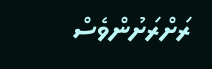ރަށްރަށުންވެސް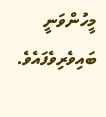މީހުންވަނީ ބައިވެރިވެފައެވެ.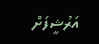އަރުޝީފަށް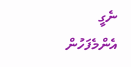ނެގީ
އެންމެފަހުން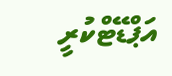އަޕްޑޭޓްކުރީ